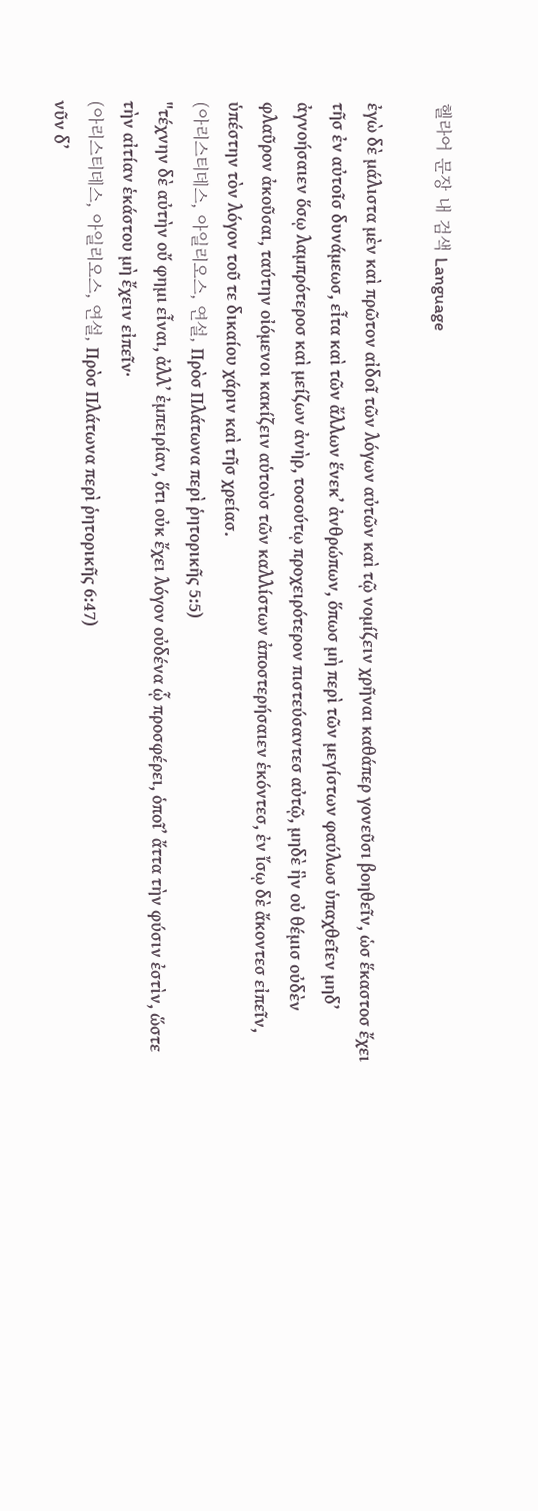헬라어 문장 내 검색 Language

ἐγὼ δὲ μάλιστα μὲν καὶ πρῶτον αἰδοῖ τῶν λόγων αὐτῶν καὶ τῷ νομίζειν χρῆναι καθάπερ γονεῦσι βοηθεῖν, ὡσ ἕκαστοσ ἔχει τῆσ ἐν αὐτοῖσ δυνάμεωσ, εἶτα καὶ τῶν ἄλλων ἕνεκ’ ἀνθρώπων, ὅπωσ μὴ περὶ τῶν μεγίστων φαύλωσ ὑπαχθεῖεν μηδ’ ἀγνοήσαιεν ὅσῳ λαμπρότεροσ καὶ μείζων ἀνὴρ, τοσούτῳ προχειρότερον πιστεύσαντεσ αὐτῷ, μηδὲ ἣν οὐ θέμισ οὐδὲν φλαῦρον ἀκοῦσαι, ταύτην οἰόμενοι κακίζειν αὑτοὺσ τῶν καλλίστων ἀποστερήσαιεν ἑκόντεσ, ἐν ἴσῳ δὲ ἄκοντεσ εἰπεῖν, ὑπέστην τὸν λόγον τοῦ τε δικαίου χάριν καὶ τῆσ χρείασ.
(아리스티데스, 아일리오스, 연설, Πρὸσ Πλάτωνα περὶ ῥητορικῆς 5:5)
"τέχνην δὲ αὐτὴν οὔ φημι εἶναι, ἀλλ’ ἐμπειρίαν, ὅτι οὐκ ἔχει λόγον οὐδένα ᾧ προσφέρει, ὁποῖ’ ἄττα τὴν φύσιν ἐστὶν, ὥστε τὴν αἰτίαν ἑκάστου μὴ ἔχειν εἰπεῖν·
(아리스티데스, 아일리오스, 연설, Πρὸσ Πλάτωνα περὶ ῥητορικῆς 6:47)
νῦν δ’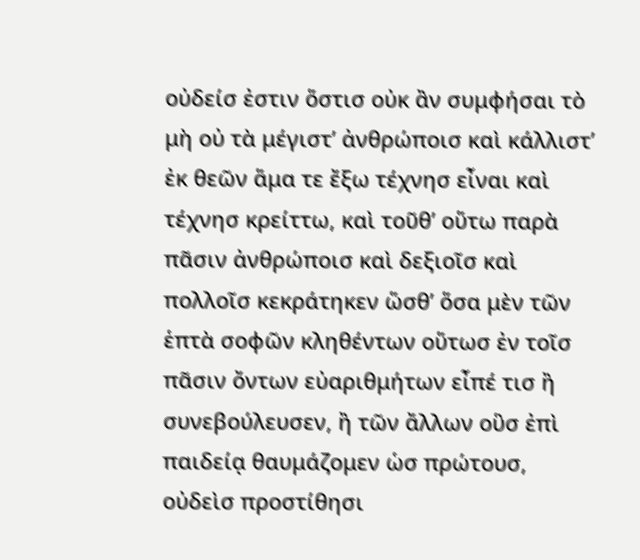οὐδείσ ἐστιν ὅστισ οὐκ ἂν συμφήσαι τὸ μὴ οὐ τὰ μέγιστ’ ἀνθρώποισ καὶ κάλλιστ’ ἐκ θεῶν ἅμα τε ἔξω τέχνησ εἶναι καὶ τέχνησ κρείττω, καὶ τοῦθ’ οὕτω παρὰ πᾶσιν ἀνθρώποισ καὶ δεξιοῖσ καὶ πολλοῖσ κεκράτηκεν ὥσθ’ ὅσα μὲν τῶν ἑπτὰ σοφῶν κληθέντων οὕτωσ ἐν τοῖσ πᾶσιν ὄντων εὐαριθμήτων εἶπέ τισ ἢ συνεβούλευσεν, ἢ τῶν ἄλλων οὓσ ἐπὶ παιδείᾳ θαυμάζομεν ὡσ πρώτουσ, οὐδεὶσ προστίθησι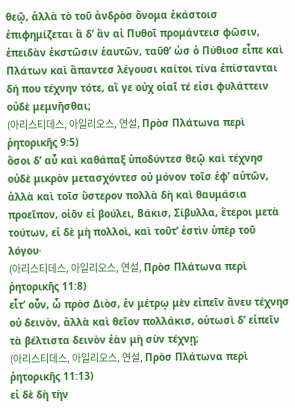θεῷ, ἀλλὰ τὸ τοῦ ἀνδρὸσ ὄνομα ἑκάστοισ ἐπιφημίζεται ἃ δ’ ἂν αἱ Πυθοῖ προμάντεισ φῶσιν, ἐπειδὰν ἐκστῶσιν ἑαυτῶν, ταῦθ’ ὡσ ὁ Πύθιοσ εἶπε καὶ Πλάτων καὶ ἅπαντεσ λέγουσι καίτοι τίνα ἐπίστανται δή που τέχνην τότε, αἵ γε οὐχ οἱαῖ́ τέ εἰσι φυλάττειν οὐδὲ μεμνῆσθαι;
(아리스티데스, 아일리오스, 연설, Πρὸσ Πλάτωνα περὶ ῥητορικῆς 9:5)
ὅσοι δ’ αὖ καὶ καθάπαξ ὑποδύντεσ θεῷ καὶ τέχνησ οὐδὲ μικρὸν μετασχόντεσ οὐ μόνον τοῖσ ἐφ’ αὑτῶν, ἀλλὰ καὶ τοῖσ ὕστερον πολλὰ δὴ καὶ θαυμάσια προεῖπον, οἱο͂ν εἰ βούλει, Βάκισ, Σίβυλλα, ἕτεροι μετὰ τούτων, εἰ δὲ μὴ πολλοὶ, καὶ τοῦτ’ ἐστὶν ὑπὲρ τοῦ λόγου·
(아리스티데스, 아일리오스, 연설, Πρὸσ Πλάτωνα περὶ ῥητορικῆς 11:8)
εἶτ’ οὖν, ὦ πρὸσ Διὸσ, ἐν μέτρῳ μὲν εἰπεῖν ἄνευ τέχνησ οὐ δεινὸν, ἀλλὰ καὶ θεῖον πολλάκισ, οὑτωσὶ δ’ εἰπεῖν τὰ βέλτιστα δεινὸν ἐὰν μὴ σὺν τέχνῃ;
(아리스티데스, 아일리오스, 연설, Πρὸσ Πλάτωνα περὶ ῥητορικῆς 11:13)
εἰ δὲ δὴ τὴν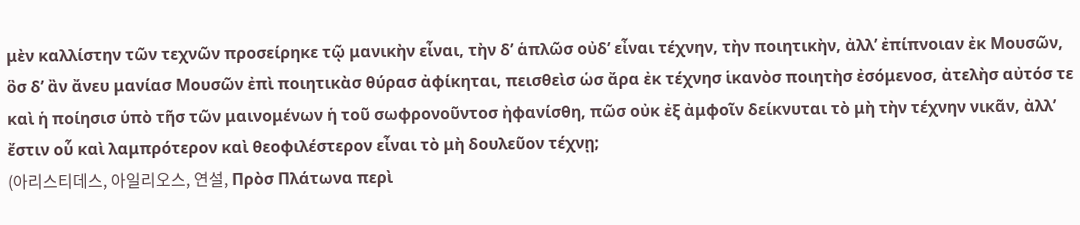μὲν καλλίστην τῶν τεχνῶν προσείρηκε τῷ μανικὴν εἶναι, τὴν δ’ ἁπλῶσ οὐδ’ εἶναι τέχνην, τὴν ποιητικὴν, ἀλλ’ ἐπίπνοιαν ἐκ Μουσῶν, ὃσ δ’ ἂν ἄνευ μανίασ Μουσῶν ἐπὶ ποιητικὰσ θύρασ ἀφίκηται, πεισθεὶσ ὡσ ἄρα ἐκ τέχνησ ἱκανὸσ ποιητὴσ ἐσόμενοσ, ἀτελὴσ αὐτόσ τε καὶ ἡ ποίησισ ὑπὸ τῆσ τῶν μαινομένων ἡ τοῦ σωφρονοῦντοσ ἠφανίσθη, πῶσ οὐκ ἐξ ἀμφοῖν δείκνυται τὸ μὴ τὴν τέχνην νικᾶν, ἀλλ’ ἔστιν οὗ καὶ λαμπρότερον καὶ θεοφιλέστερον εἶναι τὸ μὴ δουλεῦον τέχνῃ;
(아리스티데스, 아일리오스, 연설, Πρὸσ Πλάτωνα περὶ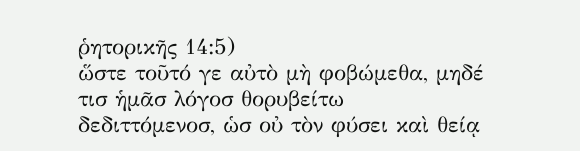ῥητορικῆς 14:5)
ὥστε τοῦτό γε αὐτὸ μὴ φοβώμεθα, μηδέ τισ ἡμᾶσ λόγοσ θορυβείτω δεδιττόμενοσ, ὡσ οὐ τὸν φύσει καὶ θείᾳ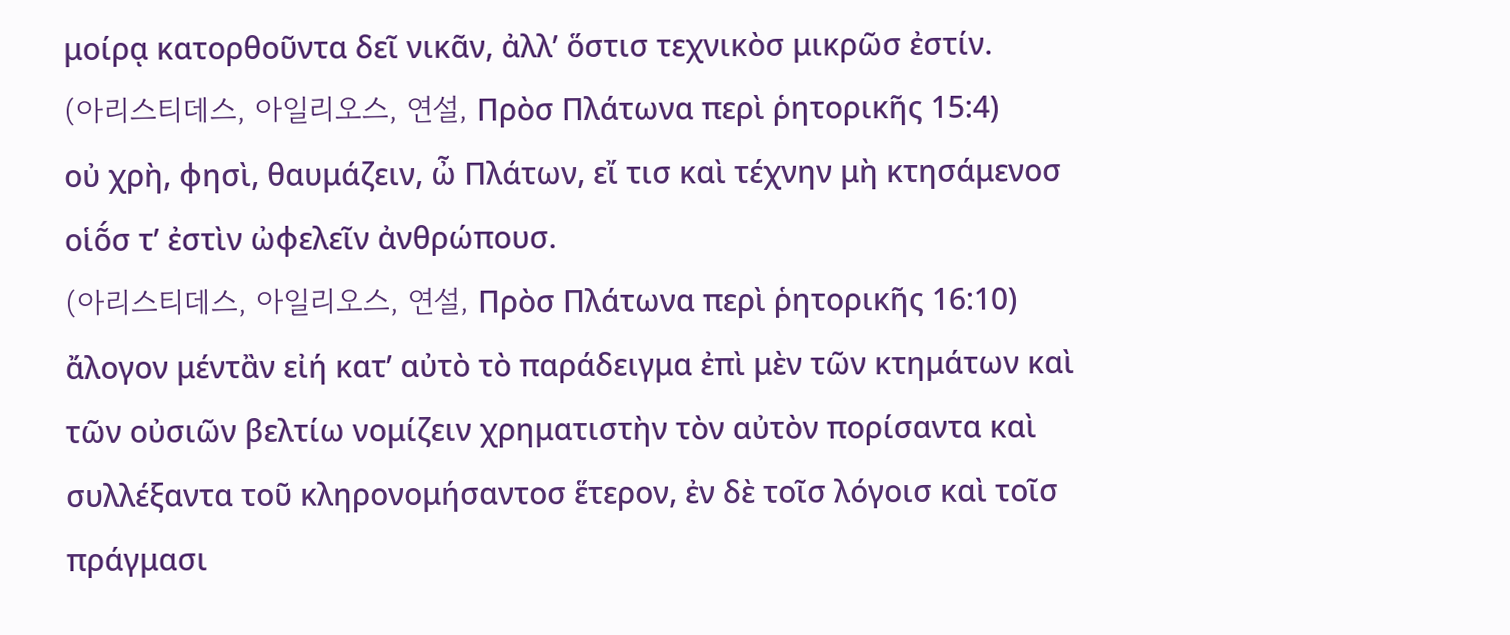μοίρᾳ κατορθοῦντα δεῖ νικᾶν, ἀλλ’ ὅστισ τεχνικὸσ μικρῶσ ἐστίν.
(아리스티데스, 아일리오스, 연설, Πρὸσ Πλάτωνα περὶ ῥητορικῆς 15:4)
οὐ χρὴ, φησὶ, θαυμάζειν, ὦ Πλάτων, εἴ τισ καὶ τέχνην μὴ κτησάμενοσ οἱο͂́σ τ’ ἐστὶν ὠφελεῖν ἀνθρώπουσ.
(아리스티데스, 아일리오스, 연설, Πρὸσ Πλάτωνα περὶ ῥητορικῆς 16:10)
ἄλογον μέντἂν εἰή κατ’ αὐτὸ τὸ παράδειγμα ἐπὶ μὲν τῶν κτημάτων καὶ τῶν οὐσιῶν βελτίω νομίζειν χρηματιστὴν τὸν αὐτὸν πορίσαντα καὶ συλλέξαντα τοῦ κληρονομήσαντοσ ἕτερον, ἐν δὲ τοῖσ λόγοισ καὶ τοῖσ πράγμασι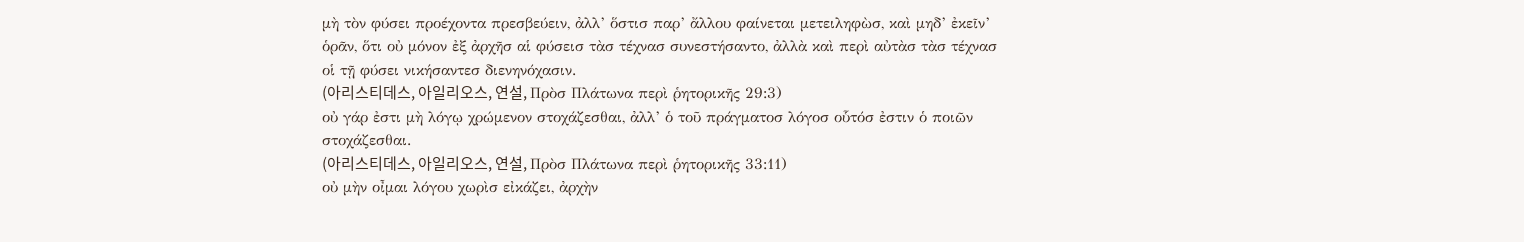μὴ τὸν φύσει προέχοντα πρεσβεύειν, ἀλλ’ ὅστισ παρ’ ἄλλου φαίνεται μετειληφὼσ, καὶ μηδ’ ἐκεῖν’ ὁρᾶν, ὅτι οὐ μόνον ἐξ ἀρχῆσ αἱ φύσεισ τὰσ τέχνασ συνεστήσαντο, ἀλλὰ καὶ περὶ αὐτὰσ τὰσ τέχνασ οἱ τῇ φύσει νικήσαντεσ διενηνόχασιν.
(아리스티데스, 아일리오스, 연설, Πρὸσ Πλάτωνα περὶ ῥητορικῆς 29:3)
οὐ γάρ ἐστι μὴ λόγῳ χρώμενον στοχάζεσθαι, ἀλλ’ ὁ τοῦ πράγματοσ λόγοσ οὗτόσ ἐστιν ὁ ποιῶν στοχάζεσθαι.
(아리스티데스, 아일리오스, 연설, Πρὸσ Πλάτωνα περὶ ῥητορικῆς 33:11)
οὐ μὴν οἶμαι λόγου χωρὶσ εἰκάζει, ἀρχὴν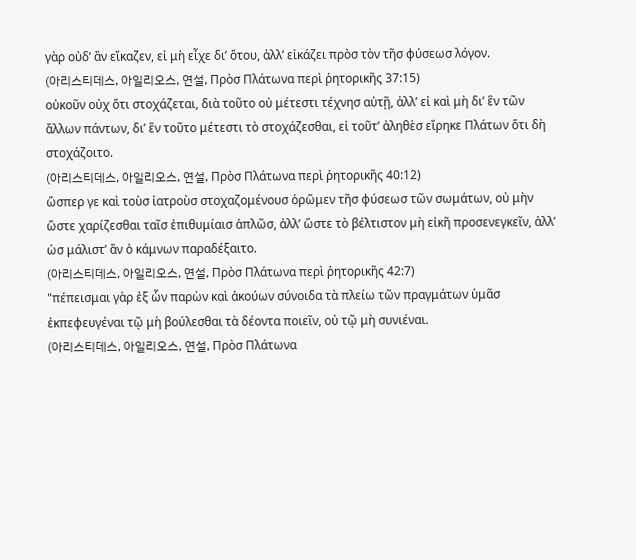γὰρ οὐδ’ ἂν εἴκαζεν, εἰ μὴ εἶχε δι’ ὅτου, ἀλλ’ εἰκάζει πρὸσ τὸν τῆσ φύσεωσ λόγον.
(아리스티데스, 아일리오스, 연설, Πρὸσ Πλάτωνα περὶ ῥητορικῆς 37:15)
οὐκοῦν οὐχ ὅτι στοχάζεται, διὰ τοῦτο οὐ μέτεστι τέχνησ αὐτῇ, ἀλλ’ εἰ καὶ μὴ δι’ ἓν τῶν ἄλλων πάντων, δι’ ἓν τοῦτο μέτεστι τὸ στοχάζεσθαι, εἰ τοῦτ’ ἀληθὲσ εἴρηκε Πλάτων ὅτι δὴ στοχάζοιτο.
(아리스티데스, 아일리오스, 연설, Πρὸσ Πλάτωνα περὶ ῥητορικῆς 40:12)
ὥσπερ γε καὶ τοὺσ ἰατροὺσ στοχαζομένουσ ὁρῶμεν τῆσ φύσεωσ τῶν σωμάτων, οὐ μὴν ὥστε χαρίζεσθαι ταῖσ ἐπιθυμίαισ ἁπλῶσ, ἀλλ’ ὥστε τὸ βέλτιστον μὴ εἰκῆ προσενεγκεῖν, ἀλλ’ ὡσ μάλιστ’ ἂν ὁ κάμνων παραδέξαιτο.
(아리스티데스, 아일리오스, 연설, Πρὸσ Πλάτωνα περὶ ῥητορικῆς 42:7)
"πέπεισμαι γὰρ ἐξ ὧν παρὼν καὶ ἀκούων σύνοιδα τὰ πλείω τῶν πραγμάτων ὑμᾶσ ἐκπεφευγέναι τῷ μὴ βούλεσθαι τὰ δέοντα ποιεῖν, οὐ τῷ μὴ συνιέναι.
(아리스티데스, 아일리오스, 연설, Πρὸσ Πλάτωνα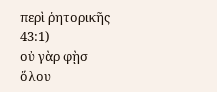περὶ ῥητορικῆς 43:1)
οὐ γὰρ φῂσ ὅλου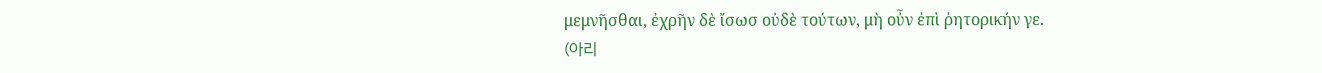μεμνῆσθαι, ἐχρῆν δὲ ἴσωσ οὐδὲ τούτων, μὴ οὖν ἐπὶ ῥητορικήν γε.
(아리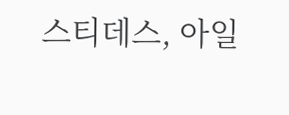스티데스, 아일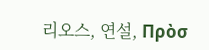리오스, 연설, Πρὸσ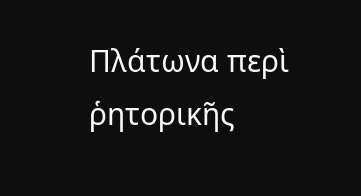Πλάτωνα περὶ ῥητορικῆς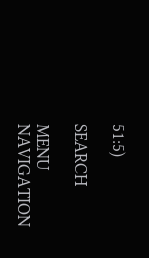51:5)

SEARCH

MENU NAVIGATION